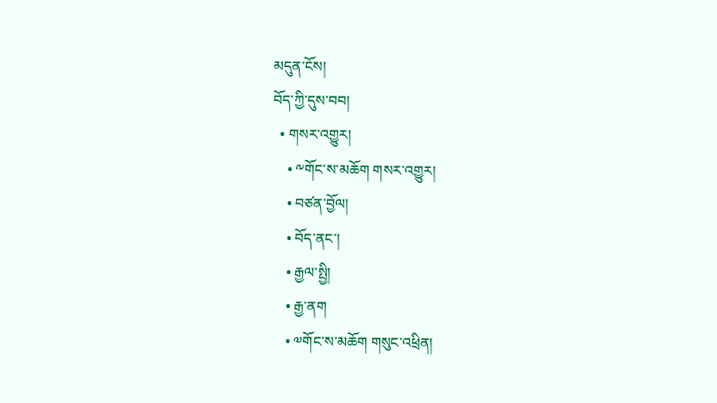མདུན་ངོས།
བོད་ཀྱི་དུས་བབ།
  • གསར་འགྱུར།
    • ༸གོང་ས་མཆོག གསར་འགྱུར།
    • བཙན་བྱོལ།
    • བོད་ནང་།
    • རྒྱལ་སྤྱི།
    • རྒྱ་ནག
    • ༧གོང་ས་མཆོག གསུང་འཕྲིན།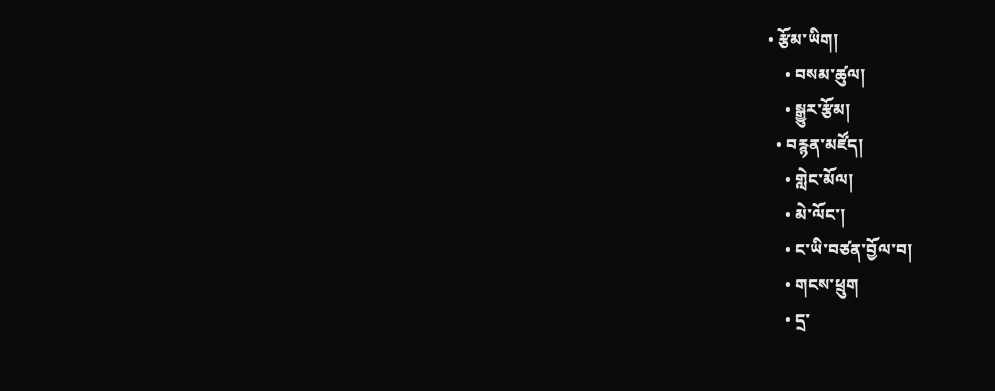• རྩོམ་ཡིག།
    • བསམ་ཚུལ།
    • སྒྱུར་རྩོམ།
  • བརྙན་མཛོད།
    • གླེང་མོལ།
    • མེ་ལོང་།
    • ང་ཡི་བཙན་བྱོལ་བ།
    • གངས་ཕྲུག
    • དྲ་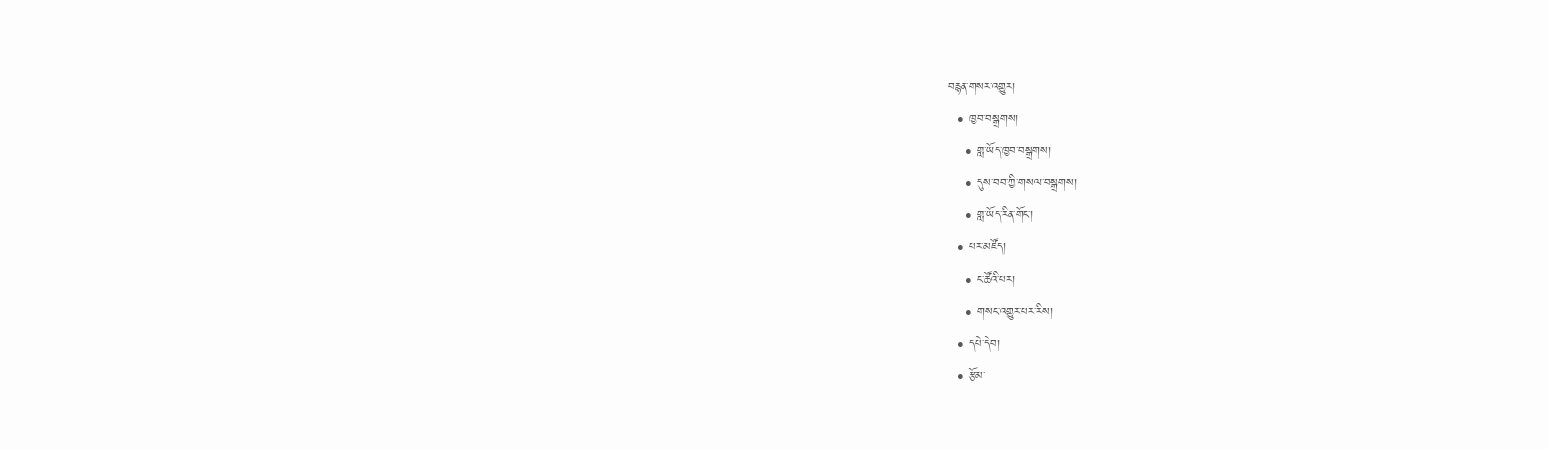བརྙན་གསར་འགྱུར།
  • ཁྱབ་བསྒྲགས།
    • གླ་ཡོད་ཁྱབ་བསྒྲགས།
    • དུས་བབ་ཀྱི་གསལ་བསྒྲགས།
    • གླ་ཡོད་རིན་གོང་།
  • པར་མཛོད།
    • ང་ཚོའི་པར།
    • གསང་འགྱུར་པར་རིས།
  • དཔེ་དེབ།
  • རྩོམ་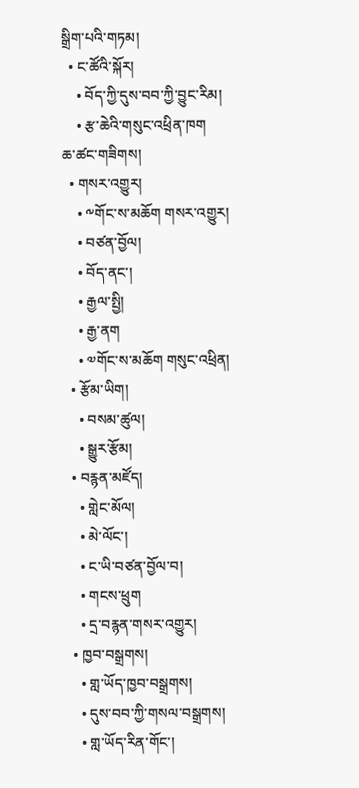སྒྲིག་པའི་གཏམ།
  • ང་ཚོའི་སྐོར།
    • བོད་ཀྱི་དུས་བབ་ཀྱི་བྱུང་རིམ།
    • རྩ་ཆེའི་གསུང་འཕྲིན་ཁག
ཆ་ཚང་གཟིགས།
  • གསར་འགྱུར།
    • ༸གོང་ས་མཆོག གསར་འགྱུར།
    • བཙན་བྱོལ།
    • བོད་ནང་།
    • རྒྱལ་སྤྱི།
    • རྒྱ་ནག
    • ༧གོང་ས་མཆོག གསུང་འཕྲིན།
  • རྩོམ་ཡིག།
    • བསམ་ཚུལ།
    • སྒྱུར་རྩོམ།
  • བརྙན་མཛོད།
    • གླེང་མོལ།
    • མེ་ལོང་།
    • ང་ཡི་བཙན་བྱོལ་བ།
    • གངས་ཕྲུག
    • དྲ་བརྙན་གསར་འགྱུར།
  • ཁྱབ་བསྒྲགས།
    • གླ་ཡོད་ཁྱབ་བསྒྲགས།
    • དུས་བབ་ཀྱི་གསལ་བསྒྲགས།
    • གླ་ཡོད་རིན་གོང་།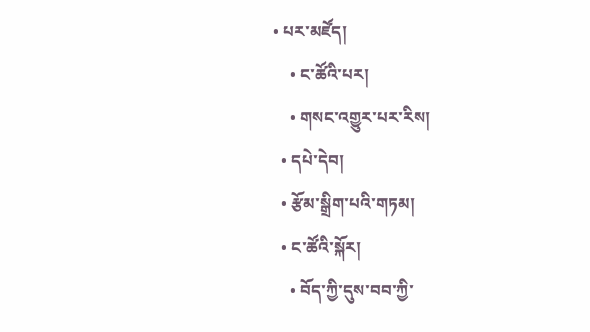• པར་མཛོད།
    • ང་ཚོའི་པར།
    • གསང་འགྱུར་པར་རིས།
  • དཔེ་དེབ།
  • རྩོམ་སྒྲིག་པའི་གཏམ།
  • ང་ཚོའི་སྐོར།
    • བོད་ཀྱི་དུས་བབ་ཀྱི་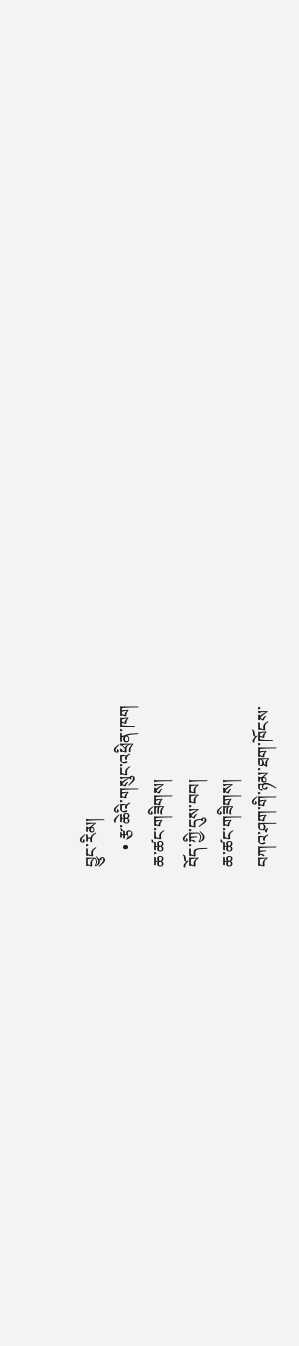བྱུང་རིམ།
    • རྩ་ཆེའི་གསུང་འཕྲིན་ཁག
ཆ་ཚང་གཟིགས།
བོད་ཀྱི་དུས་བབ།
ཆ་ཚང་གཟིགས།
བཀའ་ཤག་གི་ཉམ་ཐག་ཁོངས་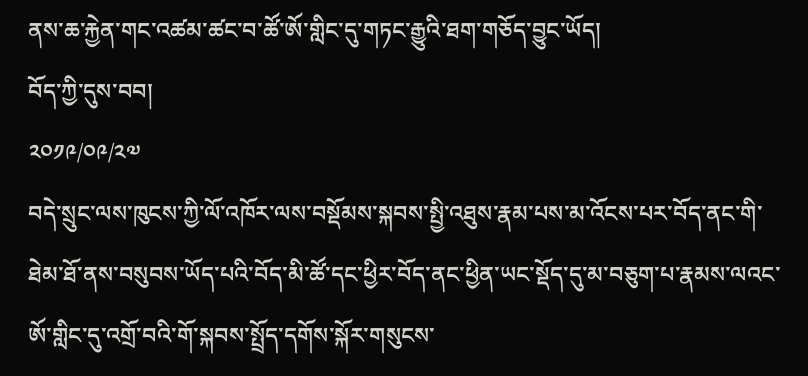ནས་ཆ་རྐྱེན་གང་འཚམ་ཚང་བ་ཚོ་ཨོ་གླིང་དུ་གཏང་རྒྱུའི་ཐག་གཅོད་བྱུང་ཡོད།
བོད་ཀྱི་དུས་བབ།
༢༠༡༩/༠༩/༢༧
བདེ་སྲུང་ལས་ཁུངས་ཀྱི་ལོ་འཁོར་ལས་བསྡོམས་སྐབས་སྤྱི་འཐུས་རྣམ་པས་མ་འོངས་པར་བོད་ནང་གི་ཐེམ་ཐོ་ནས་བསུབས་ཡོད་པའི་བོད་མི་ཚོ་དང་ཕྱིར་བོད་ནང་ཕྱིན་ཡང་སྡོད་དུ་མ་བཅུག་པ་རྣམས་ལའང་ཨོ་གླིང་དུ་འགྲོ་བའི་གོ་སྐབས་སྤྲོད་དགོས་སྐོར་གསུངས་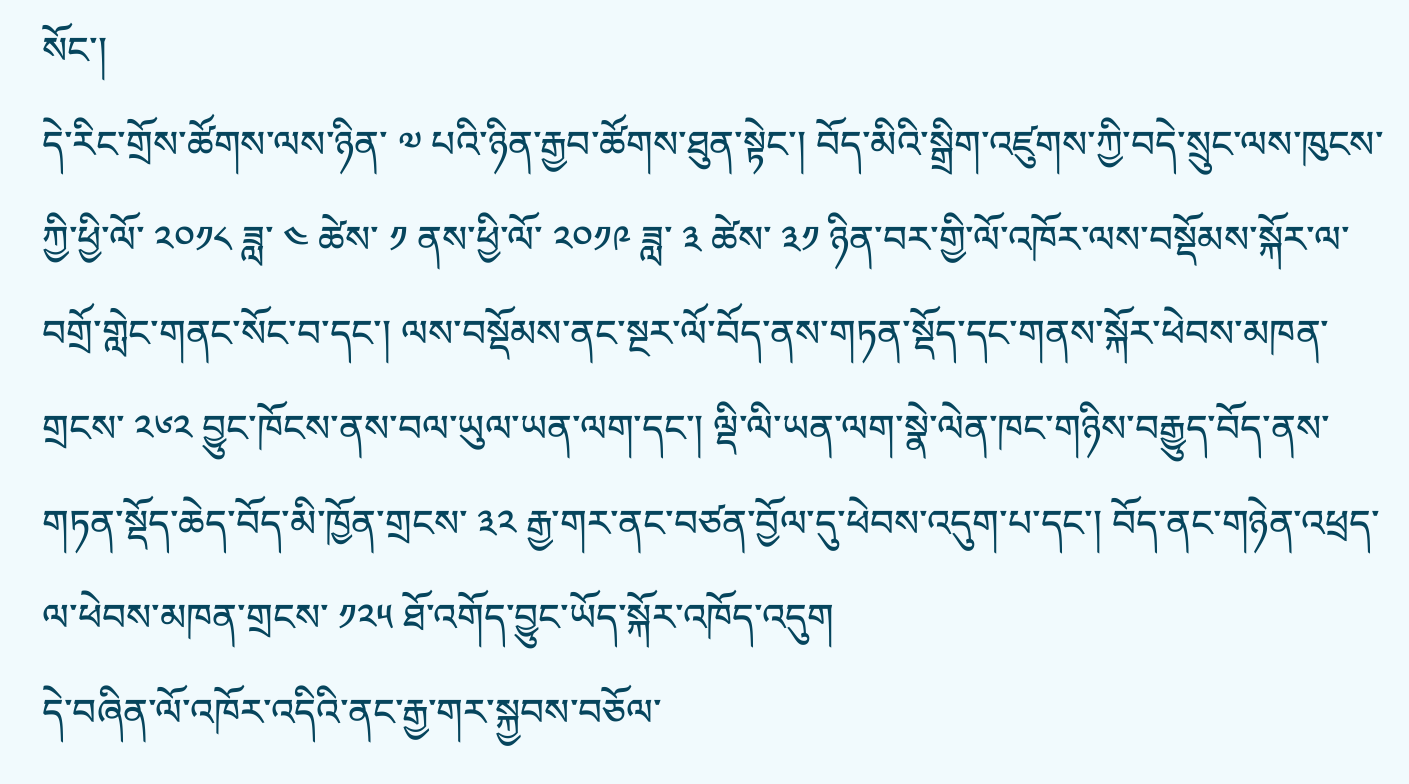སོང་།
དེ་རིང་གྲོས་ཚོགས་ལས་ཉིན་ ༧ པའི་ཉིན་རྒྱབ་ཚོགས་ཐུན་སྟེང་། བོད་མིའི་སྒྲིག་འཛུགས་ཀྱི་བདེ་སྲུང་ལས་ཁུངས་ཀྱི་ཕྱི་ལོ་ ༢༠༡༨ ཟླ་ ༤ ཚེས་ ༡ ནས་ཕྱི་ལོ་ ༢༠༡༩ ཟླ་ ༣ ཚེས་ ༣༡ ཉིན་བར་གྱི་ལོ་འཁོར་ལས་བསྡོམས་སྐོར་ལ་བགྲོ་གླེང་གནང་སོང་བ་དང་། ལས་བསྡོམས་ནང་སྔར་ལོ་བོད་ནས་གཏན་སྡོད་དང་གནས་སྐོར་ཕེབས་མཁན་གྲངས་ ༢༦༢ བྱུང་ཁོངས་ནས་བལ་ཡུལ་ཡན་ལག་དང་། ལྡི་ལི་ཡན་ལག་སྣེ་ལེན་ཁང་གཉིས་བརྒྱུད་བོད་ནས་གཏན་སྡོད་ཆེད་བོད་མི་ཁྱོན་གྲངས་ ༣༢ རྒྱ་གར་ནང་བཙན་བྱོལ་དུ་ཕེབས་འདུག་པ་དང་། བོད་ནང་གཉེན་འཕྲད་ལ་ཕེབས་མཁན་གྲངས་ ༡༢༥ ཐོ་འགོད་བྱུང་ཡོད་སྐོར་འཁོད་འདུག
དེ་བཞིན་ལོ་འཁོར་འདིའི་ནང་རྒྱ་གར་སྐྱབས་བཅོལ་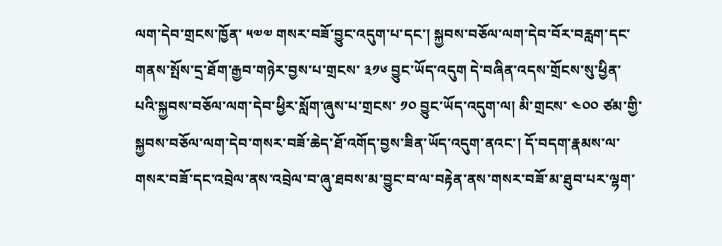ལག་དེབ་གྲངས་ཁྱོན་ ༥༧༧ གསར་བཟོ་བྱུང་འདུག་པ་དང་། སྐྱབས་བཅོལ་ལག་དེབ་བོར་བརླག་དང་གནས་སྤོས་དྲ་ཐོག་རྒྱབ་གཉེར་བྱས་པ་གྲངས་ ༣༡༦ བྱུང་ཡོད་འདུག དེ་བཞིན་འདས་གྲོངས་སུ་ཕྱིན་པའི་སྐྱབས་བཅོལ་ལག་དེབ་ཕྱིར་སློག་ཞུས་པ་གྲངས་ ༡༠ བྱུང་ཡོད་འདུག་ལ། མི་གྲངས་ ༤༠༠ ཙམ་གྱི་སྐྱབས་བཅོལ་ལག་དེབ་གསར་བཟོ་ཆེད་ཐོ་འགོད་བྱས་ཟིན་ཡོད་འདུག་ནའང་། དོ་བདག་རྣམས་ལ་གསར་བཟོ་དང་འབྲེལ་ནས་འབྲེལ་བ་ཞུ་ཐབས་མ་བྱུང་བ་ལ་བརྟེན་ནས་གསར་བཟོ་མ་ཐུབ་པར་ལྷག་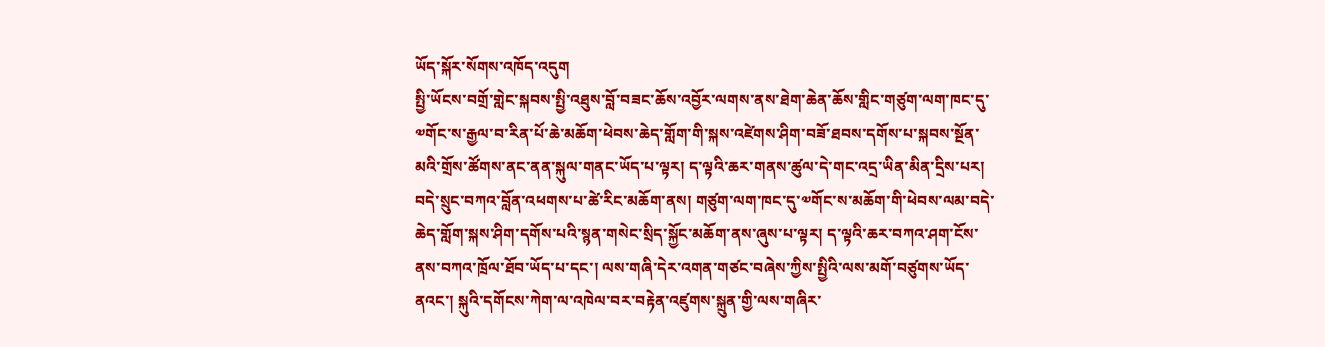ཡོད་སྐོར་སོགས་འཁོད་འདུག
སྤྱི་ཡོངས་བགྲོ་གླེང་སྐབས་སྤྱི་འཐུས་བློ་བཟང་ཆོས་འབྱོར་ལགས་ནས་ཐེག་ཆེན་ཆོས་གླིང་གཙུག་ལག་ཁང་དུ་༧གོང་ས་རྒྱལ་བ་རིན་པོ་ཆེ་མཆོག་ཕེབས་ཆེད་གློག་གི་སྐས་འཛེགས་ཤིག་བཟོ་ཐབས་དགོས་པ་སྐབས་སྔོན་མའི་གྲོས་ཚོགས་ནང་ནན་སྐུལ་གནང་ཡོད་པ་ལྟར། ད་ལྟའི་ཆར་གནས་ཚུལ་དེ་གང་འདྲ་ཡིན་མིན་དྲིས་པར། བདེ་སྲུང་བཀའ་བློན་འཕགས་པ་ཚེ་རིང་མཆོག་ནས། གཙུག་ལག་ཁང་དུ་༧གོང་ས་མཆོག་གི་ཕེབས་ལམ་བདེ་ཆེད་གློག་སྐས་ཤིག་དགོས་པའི་སྙན་གསེང་སྲིད་སྐྱོང་མཆོག་ནས་ཞུས་པ་ལྟར། ད་ལྟའི་ཆར་བཀའ་ཤག་ངོས་ནས་བཀའ་ཁྲོལ་ཐོབ་ཡོད་པ་དང་། ལས་གཞི་དེར་འགན་གཙང་བཞེས་ཀྱིས་སྤྱིའི་ལས་མགོ་བཙུགས་ཡོད་ནའང་། སྐུའི་དགོངས་ཀེག་ལ་འཁེལ་བར་བརྟེན་འཛུགས་སྐྲུན་གྱི་ལས་གཞིར་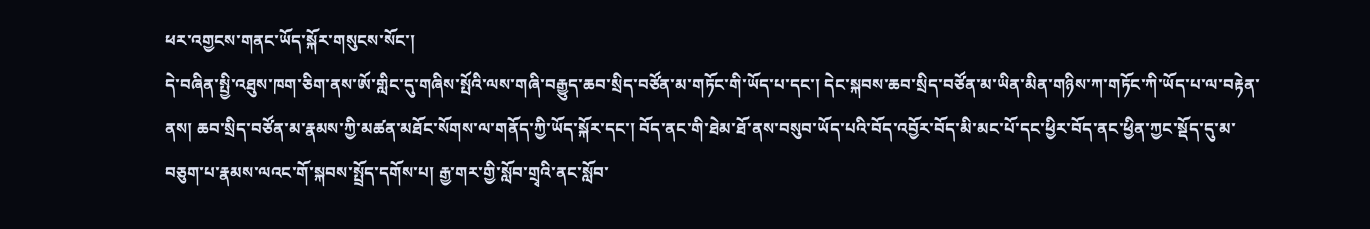ཕར་འགྱངས་གནང་ཡོད་སྐོར་གསུངས་སོང་།
དེ་བཞིན་སྤྱི་འཐུས་ཁག་ཅིག་ནས་ཨོ་གླིང་དུ་གཞིས་སྤོའི་ལས་གཞི་བརྒྱུད་ཆབ་སྲིད་བཙོན་མ་གཏོང་གི་ཡོད་པ་དང་། དེང་སྐབས་ཆབ་སྲིད་བཙོན་མ་ཡིན་མིན་གཉིས་ཀ་གཏོང་ཀི་ཡོད་པ་ལ་བརྟེན་ནས། ཆབ་སྲིད་བཙོན་མ་རྣམས་ཀྱི་མཚན་མཐོང་སོགས་ལ་གནོད་ཀྱི་ཡོད་སྐོར་དང་། བོད་ནང་གི་ཐེམ་ཐོ་ནས་བསུབ་ཡོད་པའི་བོད་འབྱོར་བོད་མི་མང་པོ་དང་ཕྱིར་བོད་ནང་ཕྱིན་ཀྱང་སྡོད་དུ་མ་བཅུག་པ་རྣམས་ལའང་གོ་སྐབས་སྤྲོད་དགོས་པ། རྒྱ་གར་གྱི་སློབ་གྲྭའི་ནང་སློབ་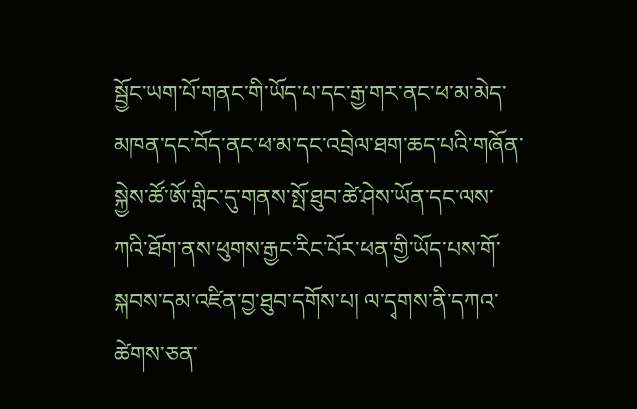སྦྱོང་ཡག་པོ་གནང་གི་ཡོད་པ་དང་རྒྱ་གར་ནང་ཕ་མ་མེད་མཁན་དང་བོད་ནང་ཕ་མ་དང་འབྲེལ་ཐག་ཆད་པའི་གཞོན་སྐྱེས་ཚོ་ཨོ་གླིང་དུ་གནས་སྤོ་ཐུབ་ཚེ་ཤེས་ཡོན་དང་ལས་ཀའི་ཐོག་ནས་ཕུགས་རྒྱང་རིང་པོར་ཕན་གྱི་ཡོད་པས་གོ་སྐབས་དམ་འཛིན་བྱ་ཐུབ་དགོས་པ། ལ་དྭགས་ནི་དཀའ་ཚེགས་ཅན་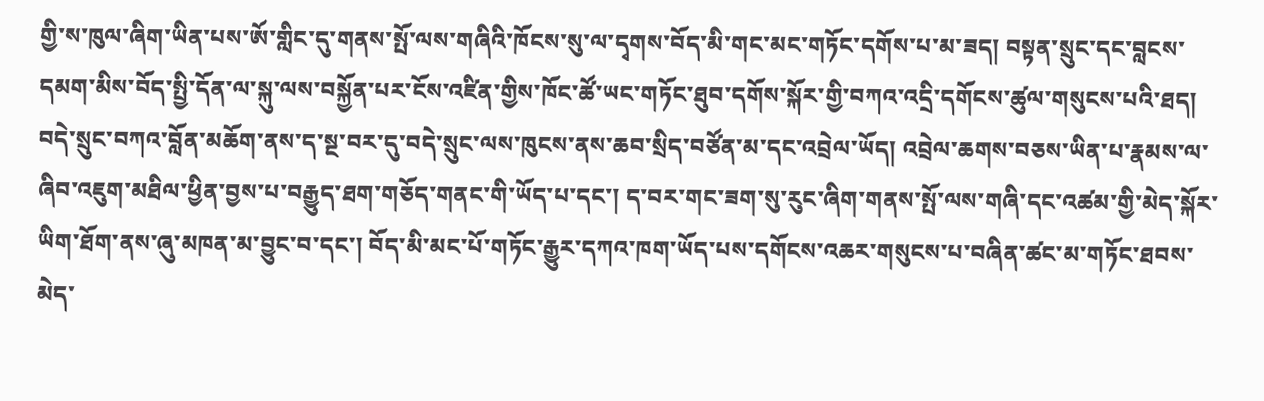གྱི་ས་ཁུལ་ཞིག་ཡིན་པས་ཨོ་གླིང་དུ་གནས་སྤོ་ལས་གཞིའི་ཁོངས་སུ་ལ་དྭགས་བོད་མི་གང་མང་གཏོང་དགོས་པ་མ་ཟད། བསྟན་སྲུང་དང་བླངས་དམག་མིས་བོད་སྤྱི་དོན་ལ་སྐུ་ལས་བསྐྱོན་པར་ངོས་འཛིན་གྱིས་ཁོང་ཚོ་ཡང་གཏོང་ཐུབ་དགོས་སྐོར་གྱི་བཀའ་འདྲི་དགོངས་ཚུལ་གསུངས་པའི་ཐད། བདེ་སྲུང་བཀའ་བློན་མཆོག་ནས་ད་སྔ་བར་དུ་བདེ་སྲུང་ལས་ཁུངས་ནས་ཆབ་སྲིད་བཙོན་མ་དང་འབྲེལ་ཡོད། འབྲེལ་ཆགས་བཅས་ཡིན་པ་རྣམས་ལ་ཞིབ་འཇུག་མཐིལ་ཕྱིན་བྱས་པ་བརྒྱུད་ཐག་གཅོད་གནང་གི་ཡོད་པ་དང་། ད་བར་གང་ཟག་སུ་རུང་ཞིག་གནས་སྤོ་ལས་གཞི་དང་འཚམ་གྱི་མེད་སྐོར་ཡིག་ཐོག་ནས་ཞུ་མཁན་མ་བྱུང་བ་དང་། བོད་མི་མང་པོ་གཏོང་རྒྱུར་དཀའ་ཁག་ཡོད་པས་དགོངས་འཆར་གསུངས་པ་བཞིན་ཚང་མ་གཏོང་ཐབས་མེད་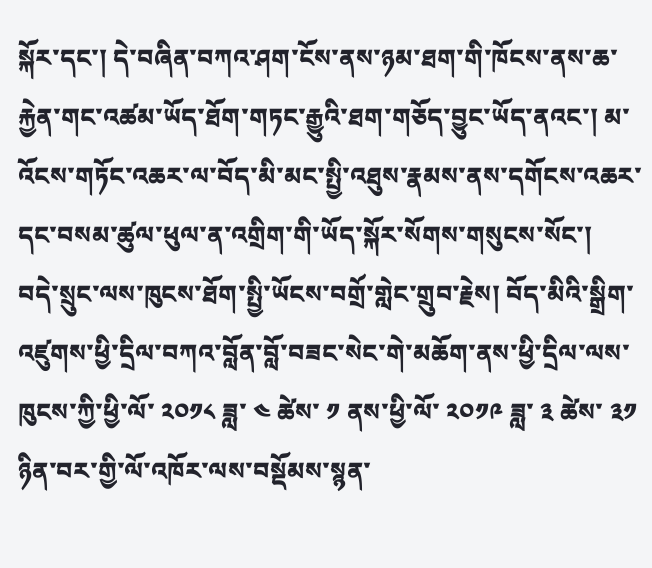སྐོར་དང་། དེ་བཞིན་བཀའ་ཤག་ངོས་ནས་ཉམ་ཐག་གི་ཁོངས་ནས་ཆ་རྐྱེན་གང་འཚམ་ཡོད་ཐོག་གཏང་རྒྱུའི་ཐག་གཅོད་བྱུང་ཡོད་ནའང་། མ་འོངས་གཏོང་འཆར་ལ་བོད་མི་མང་སྤྱི་འཐུས་རྣམས་ནས་དགོངས་འཆར་དང་བསམ་ཚུལ་ཕུལ་ན་འགྲིག་གི་ཡོད་སྐོར་སོགས་གསུངས་སོང་།
བདེ་སྲུང་ལས་ཁུངས་ཐོག་སྤྱི་ཡོངས་བགྲོ་གླེང་གྲུབ་རྗེས། བོད་མིའི་སྒྲིག་འཛུགས་ཕྱི་དྲིལ་བཀའ་བློན་བློ་བཟང་སེང་གེ་མཆོག་ནས་ཕྱི་དྲིལ་ལས་ཁུངས་ཀྱི་ཕྱི་ལོ་ ༢༠༡༨ ཟླ་ ༤ ཚེས་ ༡ ནས་ཕྱི་ལོ་ ༢༠༡༩ ཟླ་ ༣ ཚེས་ ༣༡ ཉིན་བར་གྱི་ལོ་འཁོར་ལས་བསྡོམས་སྙན་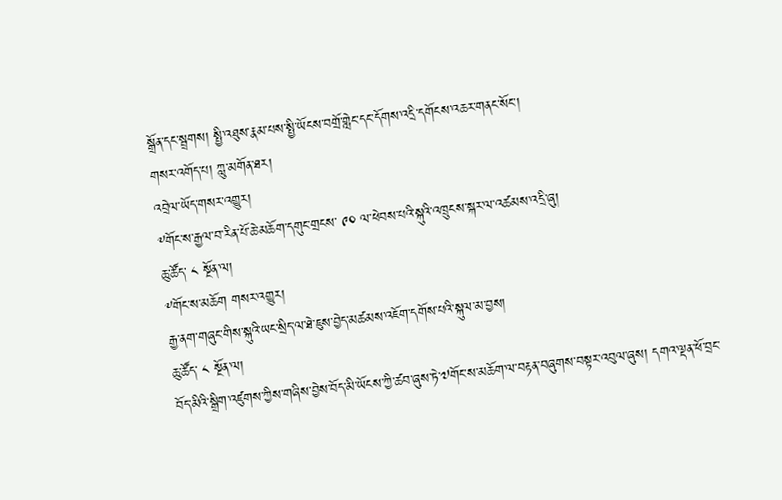སྒྲོན་དང་སྦྲགས། སྤྱི་འཐུས་རྣམ་པས་སྤྱི་ཡོངས་བགྲོ་གླེང་དང་དོགས་འདྲི་དགོངས་འཆར་གནང་སོང་།
གསར་འགོད་པ། ཀླུ་མགོན་ཐར།
འབྲེལ་ཡོད་གསར་འགྱུར།
༸གོང་ས་རྒྱལ་བ་རིན་པོ་ཆེ་མཆོག་དགུང་གྲངས་ ༩༠ ལ་ཕེབས་པའི་སྐུའི་འཁྲུངས་སྐར་ལ་འཚམས་འདྲི་ཞུ།
ཆུ་ཚོད་ ༨ སྔོན་ལ།
༸གོང་ས་མཆོག གསར་འགྱུར།
རྒྱ་ནག་གཞུང་གིས་སྐུའི་ཡང་སྲིད་ལ་ཐེ་ཇུས་བྱེད་མཚམས་འཇོག་དགོས་པའི་སྐུལ་མ་བྱས།
ཆུ་ཚོད་ ༨ སྔོན་ལ།
བོད་མིའི་སྒྲིག་འཛུགས་ཀྱིས་གཞིས་བྱེས་བོད་མི་ཡོངས་ཀྱི་ཚབ་ཞུས་ཏེ་༧གོང་ས་མཆོག་ལ་བརྟན་བཞུགས་བསྟར་འབུལ་ཞུས། དགའ་ལྡན་ཕོ་བྲང་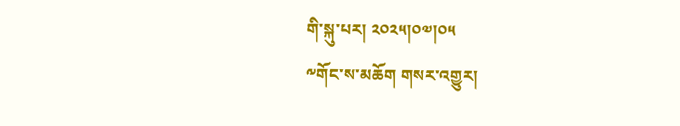གི་སྐུ་པར། ༢༠༢༥།༠༧།༠༥
༸གོང་ས་མཆོག གསར་འགྱུར།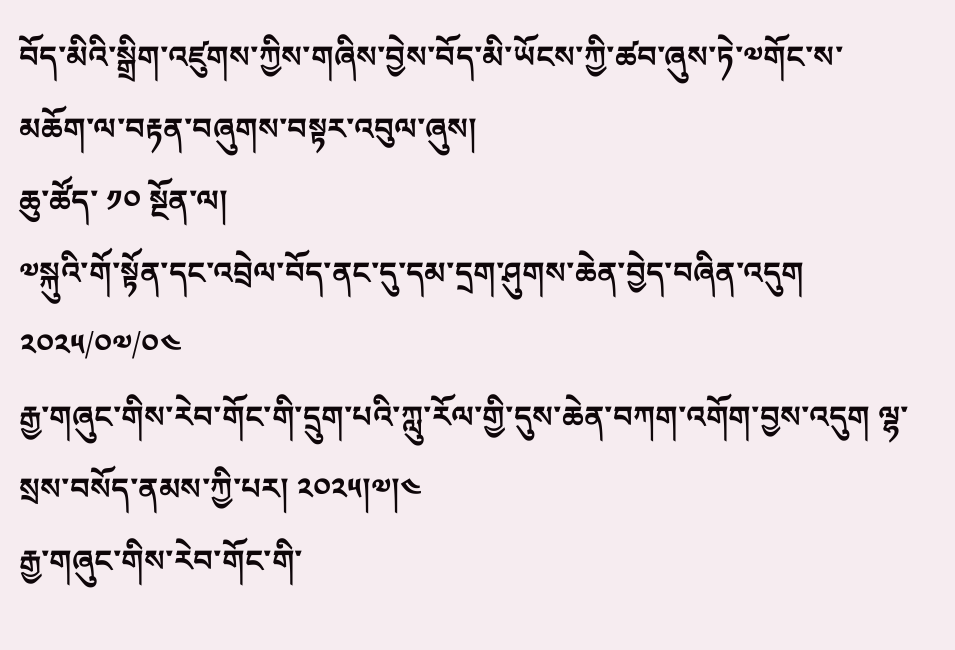བོད་མིའི་སྒྲིག་འཛུགས་ཀྱིས་གཞིས་བྱེས་བོད་མི་ཡོངས་ཀྱི་ཚབ་ཞུས་ཏེ་༧གོང་ས་མཆོག་ལ་བརྟན་བཞུགས་བསྟར་འབུལ་ཞུས།
ཆུ་ཚོད་ ༡༠ སྔོན་ལ།
༧སྐུའི་གོ་སྟོན་དང་འབྲེལ་བོད་ནང་དུ་དམ་དྲག་ཤུགས་ཆེན་བྱེད་བཞིན་འདུག
༢༠༢༥/༠༧/༠༤
རྒྱ་གཞུང་གིས་རེབ་གོང་གི་དྲུག་པའི་ཀླུ་རོལ་གྱི་དུས་ཆེན་བཀག་འགོག་བྱས་འདུག ལྷ་སྲས་བསོད་ནམས་ཀྱི་པར། ༢༠༢༥།༧།༤
རྒྱ་གཞུང་གིས་རེབ་གོང་གི་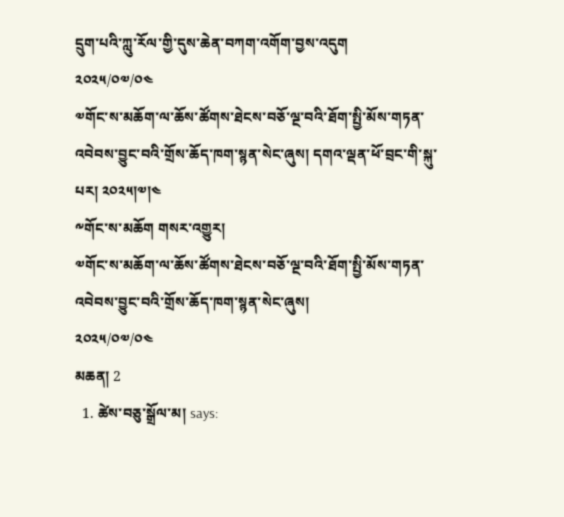དྲུག་པའི་ཀླུ་རོལ་གྱི་དུས་ཆེན་བཀག་འགོག་བྱས་འདུག
༢༠༢༥/༠༧/༠༤
༧གོང་ས་མཆོག་ལ་ཆོས་ཚོགས་ཐེངས་བཅོ་ལྔ་བའི་ཐོག་སྤྱི་མོས་གཏན་འབེབས་བྱུང་བའི་གྲོས་ཆོད་ཁག་སྙན་སེང་ཞུས། དགའ་ལྡན་ཕོ་བྲང་གི་སྐུ་པར། ༢༠༢༥།༧།༤
༸གོང་ས་མཆོག གསར་འགྱུར།
༧གོང་ས་མཆོག་ལ་ཆོས་ཚོགས་ཐེངས་བཅོ་ལྔ་བའི་ཐོག་སྤྱི་མོས་གཏན་འབེབས་བྱུང་བའི་གྲོས་ཆོད་ཁག་སྙན་སེང་ཞུས།
༢༠༢༥/༠༧/༠༤
མཆན། 2
  1. ཚེས་བཅུ་སྒྲོལ་མ། says: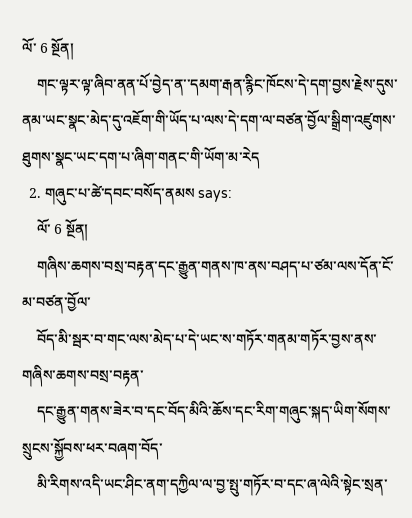ལོ་ 6 སྔོན།
    གང་ལྟར་ལྟ་ཞིབ་ནན་པོ་བྱེད་ན་་དམག་རྒན་རྙིང་ཁོངས་དེ་དག་བྱས་རྗེས་དུས་ནམ་ཡང་སྣང་མེད་དུ་འཇོག་གི་ཡོད་པ་ལས་དེ་དག་ལ་བཙན་བྱོལ་སྒྲིག་འཛུགས་ཐུགས་སྣང་ཡང་དག་པ་ཞིག་གནང་གི་ཡོག་མ་རེད
  2. གཞུང་པ་ཚེ་དབང་བསོད་ནམས says:
    ལོ་ 6 སྔོན།
    གཞིས་ཆགས་བསྲ་བརྟན་དང་རྒྱུན་གནས་ཁ་ནས་བཤད་པ་ཙམ་ལས་དོན་ངོ་མ་བཙན་བྱོལ་
    བོད་མི་སྦར་བ་གང་ལས་མེད་པ་དེ་ཡང་ས་གཏོར་གནམ་གཏོར་བྱས་ནས་གཞིས་ཆགས་བསྲ་བརྟན་
    དང་རྒྱུན་གནས་ཟེར་བ་དང་བོད་མིའི་ཆོས་དང་རིག་གཞུང་སྐད་ཡིག་སོགས་སྲུངས་སྐྱོབས་ཕར་བཞག་བོད་
    མི་རིགས་འདི་ཡང་ཤིང་ནག་དཀྱིལ་ལ་བྱ་སྤུ་གཏོར་བ་དང་ཞ་ལེའི་སྟེང་སྲན་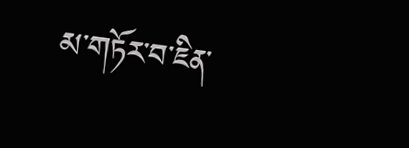མ་གཏོར་བ་ཇིན་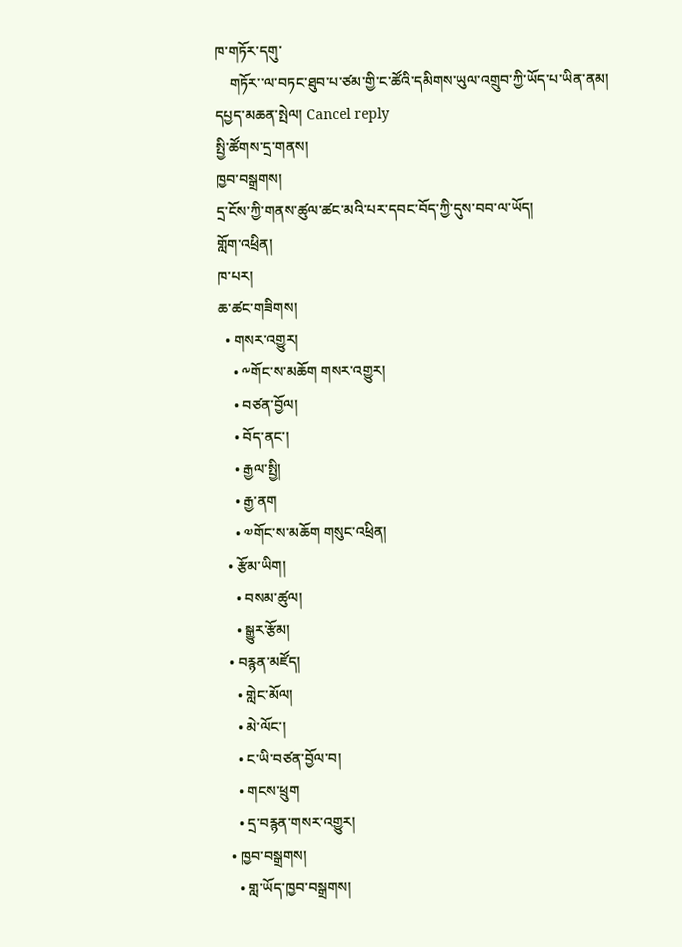ཁ་གཏོར་དགུ་
    གཏོར་་ལ་བཏང་ཐུབ་པ་ཙམ་གྱི་ང་ཚོའི་དམིགས་ཡུལ་འགྲུབ་ཀྱི་ཡོད་པ་ཡིན་ནམ།
དཔྱད་མཆན་སྤེལ། Cancel reply
སྤྱི་ཚོགས་དྲ་གནས།
ཁྱབ་བསྒྲགས།
དྲ་ངོས་ཀྱི་གནས་ཚུལ་ཚང་མའི་པར་དབང་བོད་ཀྱི་དུས་བབ་ལ་ཡོད།
གློག་འཕྲིན།
ཁ་པར།
ཆ་ཚང་གཟིགས།
  • གསར་འགྱུར།
    • ༸གོང་ས་མཆོག གསར་འགྱུར།
    • བཙན་བྱོལ།
    • བོད་ནང་།
    • རྒྱལ་སྤྱི།
    • རྒྱ་ནག
    • ༧གོང་ས་མཆོག གསུང་འཕྲིན།
  • རྩོམ་ཡིག།
    • བསམ་ཚུལ།
    • སྒྱུར་རྩོམ།
  • བརྙན་མཛོད།
    • གླེང་མོལ།
    • མེ་ལོང་།
    • ང་ཡི་བཙན་བྱོལ་བ།
    • གངས་ཕྲུག
    • དྲ་བརྙན་གསར་འགྱུར།
  • ཁྱབ་བསྒྲགས།
    • གླ་ཡོད་ཁྱབ་བསྒྲགས།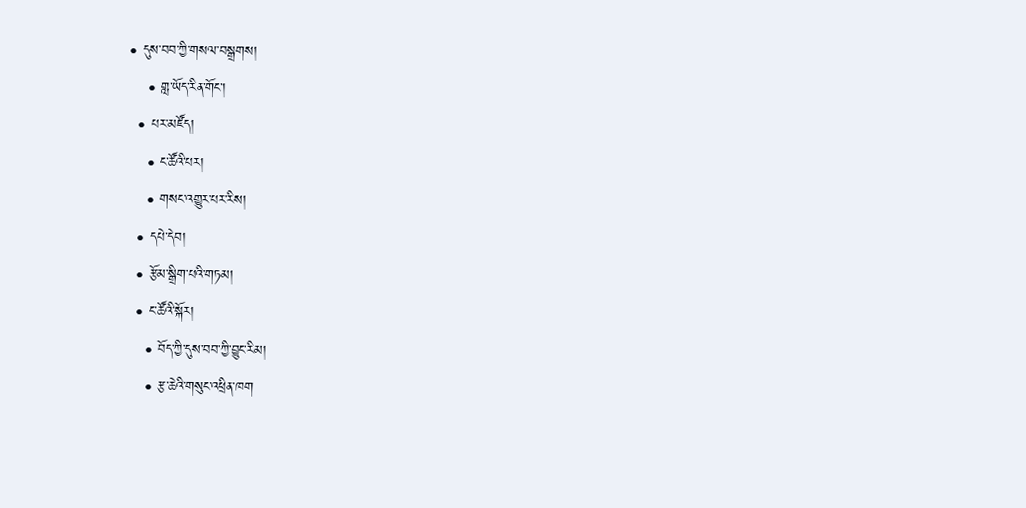• དུས་བབ་ཀྱི་གསལ་བསྒྲགས།
    • གླ་ཡོད་རིན་གོང་།
  • པར་མཛོད།
    • ང་ཚོའི་པར།
    • གསང་འགྱུར་པར་རིས།
  • དཔེ་དེབ།
  • རྩོམ་སྒྲིག་པའི་གཏམ།
  • ང་ཚོའི་སྐོར།
    • བོད་ཀྱི་དུས་བབ་ཀྱི་བྱུང་རིམ།
    • རྩ་ཆེའི་གསུང་འཕྲིན་ཁག